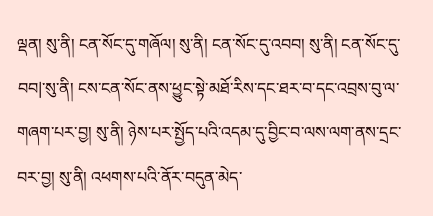ལྡན། སུ་ནི། ངན་སོང་དུ་གཞོལ། སུ་ནི། ངན་སོང་དུ་འབབ། སུ་ནི། ངན་སོང་དུ་བབ|་སུ་ནི། ངས་ངན་སོང་ནས་ཕྱུང་སྟེ་མཐོ་རིས་དང་ཐར་བ་དང་འབྲས་བུ་ལ་གཞག་པར་བྱ། སུ་ནི། ཉེས་པར་སྤྱོད་པའི་འདམ་དུ་བྱིང་བ་ལས་ལག་ནས་དྲང་བར་བྱ། སུ་ནི། འཕགས་པའི་ནོར་བདུན་མེད་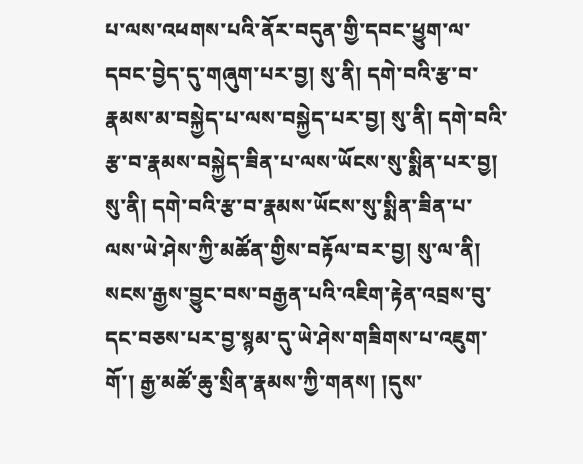པ་ལས་འཕགས་པའི་ནོར་བདུན་གྱི་དབང་ཕྱུག་ལ་དབང་བྱེད་དུ་གཞུག་པར་བྱ། སུ་ནི། དགེ་བའི་རྩ་བ་རྣམས་མ་བསྐྱེད་པ་ལས་བསྐྱེད་པར་བྱ། སུ་ནི། དགེ་བའི་རྩ་བ་རྣམས་བསྐྱེད་ཟིན་པ་ལས་ཡོངས་སུ་སྨིན་པར་བྱ། སུ་ནི། དགེ་བའི་རྩ་བ་རྣམས་ཡོངས་སུ་སྨིན་ཟིན་པ་ལས་ཡེ་ཤེས་ཀྱི་མཚོན་གྱིས་བརྟོལ་བར་བྱ། སུ་ལ་ནི། སངས་རྒྱས་བྱུང་བས་བརྒྱན་པའི་འཇིག་རྟེན་འབྲས་བུ་དང་བཅས་པར་བྱ་སྙམ་དུ་ཡེ་ཤེས་གཟིགས་པ་འཇུག་གོ་། རྒྱ་མཚོ་ཆུ་སྲིན་རྣམས་ཀྱི་གནས། །དུས་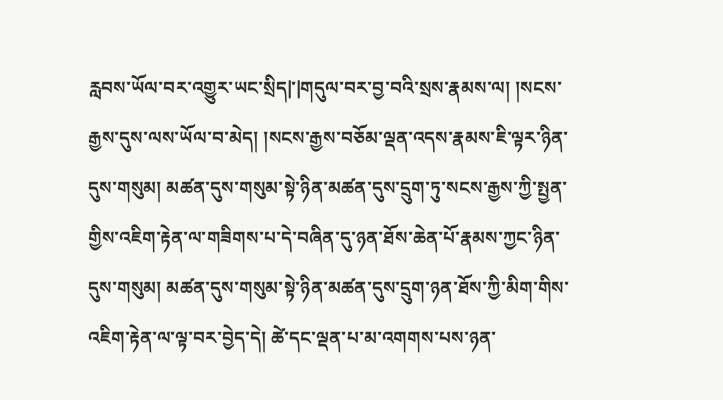རླབས་ཡོལ་བར་འགྱུར་ཡང་སྲིད|་|གདུལ་བར་བྱ་བའི་སྲས་རྣམས་ལ། །སངས་རྒྱས་དུས་ལས་ཡོལ་བ་མེད། །སངས་རྒྱས་བཅོམ་ལྡན་འདས་རྣམས་ཇི་ལྟར་ཉིན་དུས་གསུམ། མཚན་དུས་གསུམ་སྟེ་ཉིན་མཚན་དུས་དྲུག་ཏུ་སངས་རྒྱས་ཀྱི་སྤྱན་གྱིས་འཇིག་རྟེན་ལ་གཟིགས་པ་དེ་བཞིན་དུ་ཉན་ཐོས་ཆེན་པོ་རྣམས་ཀྱང་ཉིན་དུས་གསུམ། མཚན་དུས་གསུམ་སྟེ་ཉིན་མཚན་དུས་དྲུག་ཉན་ཐོས་ཀྱི་མིག་གིས་འཇིག་རྟེན་ལ་ལྟ་བར་བྱེད་དེ། ཚེ་དང་ལྡན་པ་མ་འགགས་པས་ཉན་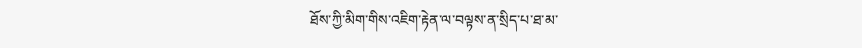ཐོས་ཀྱི་མིག་གིས་འཇིག་རྟེན་ལ་བལྟས་ན་སྲིད་པ་ཐ་མ་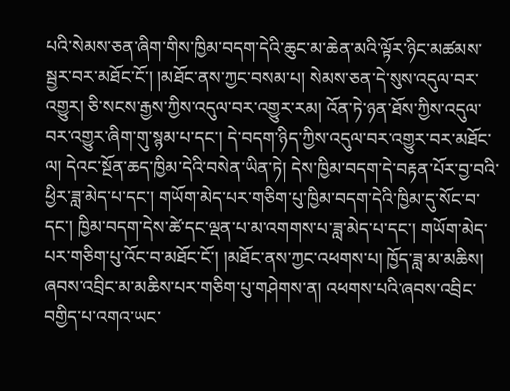པའི་སེམས་ཅན་ཞིག་གིས་ཁྱིམ་བདག་དེའི་ཆུང་མ་ཆེན་མའི་ལྟོར་ཉིང་མཚམས་སྦྱར་བར་མཐོང་ངོ་། །མཐོང་ནས་ཀྱང་བསམ་པ། སེམས་ཅན་དེ་སུས་འདུལ་བར་འགྱུར། ཅི་སངས་རྒྱས་ཀྱིས་འདུལ་བར་འགྱུར་རམ། འོན་ཏེ་ཉན་ཐོས་ཀྱིས་འདུལ་བར་འགྱུར་ཞིག་གུ་སྙམ་པ་དང་། དེ་བདག་ཉིད་ཀྱིས་འདུལ་བར་འགྱུར་བར་མཐོང་ལ། དེའང་སྔོན་ཆད་ཁྱིམ་དེའི་བསེན་ཡིན་ཏེ། དེས་ཁྱིམ་བདག་དེ་བརྟན་པོར་བྱ་བའི་ཕྱིར་ཟླ་མེད་པ་དང་། གཡོག་མེད་པར་གཅིག་པུ་ཁྱིམ་བདག་དེའི་ཁྱིམ་དུ་སོང་བ་དང་། ཁྱིམ་བདག་དེས་ཚེ་དང་ལྡན་པ་མ་འགགས་པ་ཟླ་མེད་པ་དང་། གཡོག་མེད་པར་གཅིག་པུ་འོང་བ་མཐོང་ངོ་། །མཐོང་ནས་ཀྱང་འཕགས་པ། ཁྱོད་ཟླ་མ་མཆིས། ཞབས་འབྲིང་མ་མཆིས་པར་གཅིག་པུ་གཤེགས་ན། འཕགས་པའི་ཞབས་འབྲིང་བགྱིད་པ་འགའ་ཡང་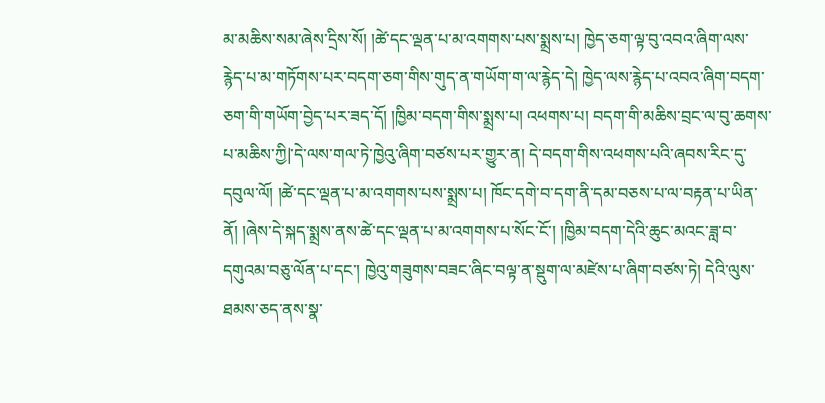མ་མཆིས་སམ་ཞེས་དྲིས་སོ། །ཚེ་དང་ལྡན་པ་མ་འགགས་པས་སྨྲས་པ། ཁྱེད་ཅག་ལྟ་བུ་འབའ་ཞིག་ལས་རྙེད་པ་མ་གཏོགས་པར་བདག་ཅག་གིས་གུད་ན་གཡོག་ག་ལ་རྙེད་དེ། ཁྱེད་ལས་རྙེད་པ་འབའ་ཞིག་བདག་ཅག་གི་གཡོག་བྱེད་པར་ཟད་དོ། །ཁྱིམ་བདག་གིས་སྨྲས་པ། འཕགས་པ། བདག་གི་མཆིས་བྲང་ལ་བུ་ཆགས་པ་མཆིས་ཀྱི|་དེ་ལས་གལ་ཏེ་ཁྱེའུ་ཞིག་བཙས་པར་གྱུར་ན། དེ་བདག་གིས་འཕགས་པའི་ཞབས་རིང་དུ་དབུལ་ལོ། །ཚེ་དང་ལྡན་པ་མ་འགགས་པས་སྨྲས་པ། ཁོང་དགེ་བ་དག་ནི་དམ་བཅས་པ་ལ་བརྟན་པ་ཡིན་ནོ། །ཞེས་དེ་སྐད་སྨྲས་ནས་ཚེ་དང་ལྡན་པ་མ་འགགས་པ་སོང་ངོ་། །ཁྱིམ་བདག་དེའི་ཆུང་མའང་ཟླ་བ་དགུའམ་བཅུ་ལོན་པ་དང་། ཁྱེའུ་གཟུགས་བཟང་ཞིང་བལྟ་ན་སྡུག་ལ་མཛེས་པ་ཞིག་བཙས་ཏེ། དེའི་ལུས་ཐམས་ཅད་ནས་སྣ་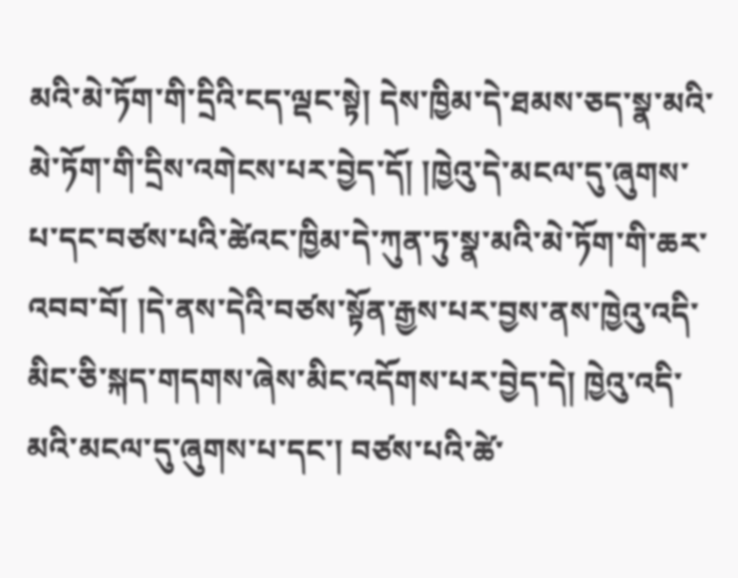མའི་མེ་ཏོག་གི་དྲིའི་ངད་ལྡང་སྟེ། དེས་ཁྱིམ་དེ་ཐམས་ཅད་སྣ་མའི་མེ་ཏོག་གི་དྲིས་འགེངས་པར་བྱེད་དོ། །ཁྱེའུ་དེ་མངལ་དུ་ཞུགས་པ་དང་བཙས་པའི་ཚེའང་ཁྱིམ་དེ་ཀུན་ཏུ་སྣ་མའི་མེ་ཏོག་གི་ཆར་འབབ་བོ། །དེ་ནས་དེའི་བཙས་སྟོན་རྒྱས་པར་བྱས་ནས་ཁྱེའུ་འདི་མིང་ཅི་སྐད་གདགས་ཞེས་མིང་འདོགས་པར་བྱེད་དེ། ཁྱེའུ་འདི་མའི་མངལ་དུ་ཞུགས་པ་དང་། བཙས་པའི་ཚེ་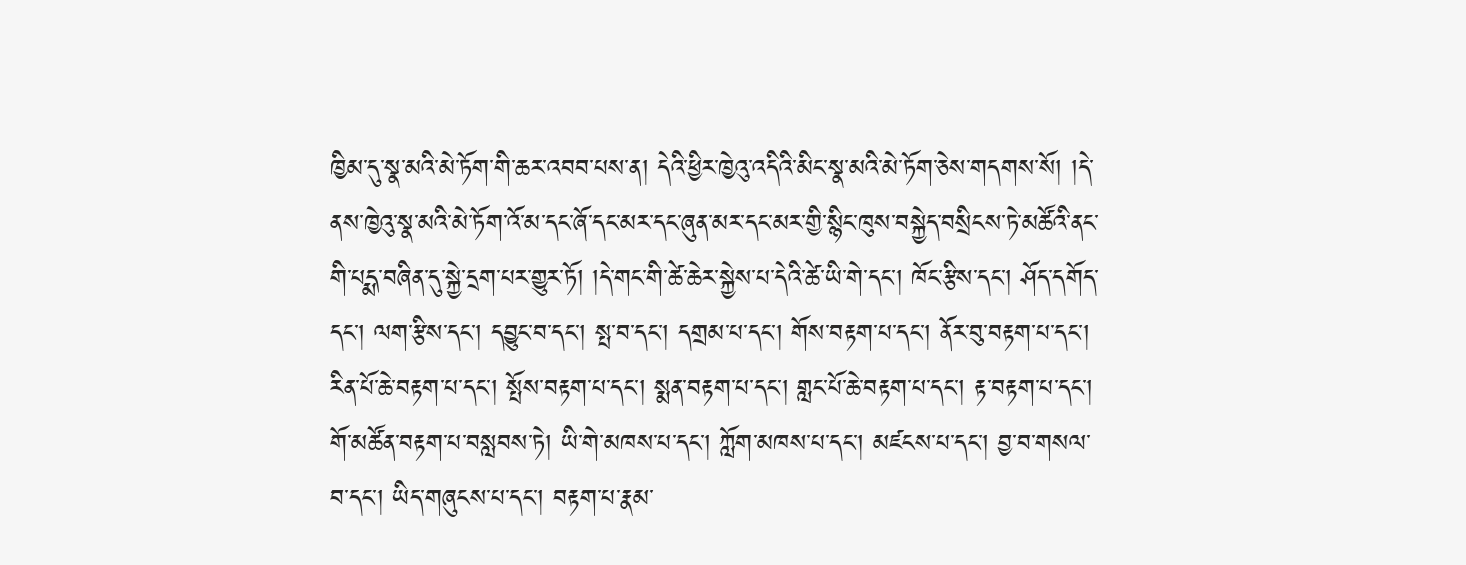ཁྱིམ་དུ་སྣ་མའི་མེ་ཏོག་གི་ཆར་འབབ་པས་ན། དེའི་ཕྱིར་ཁྱེའུ་འདིའི་མིང་སྣ་མའི་མེ་ཏོག་ཅེས་གདགས་སོ། །དེ་ནས་ཁྱེའུ་སྣ་མའི་མེ་ཏོག་འོ་མ་དང་ཞོ་དང་མར་དང་ཞུན་མར་དང་མར་གྱི་སྙིང་ཁུས་བསྐྱེད་བསྲིངས་ཏེ་མཚོའི་ནང་གི་པདྨ་བཞིན་དུ་སྐྱེ་དྲག་པར་གྱུར་ཏོ། །དེ་གང་གི་ཚེ་ཆེར་སྐྱེས་པ་དེའི་ཚེ་ཡི་གེ་དང་། ཁོང་རྩིས་དང་། ཤོད་དགོད་དང་། ལག་རྩིས་དང་། དབྱུང་བ་དང་། སྤ་བ་དང་། དགྲམ་པ་དང་། གོས་བརྟག་པ་དང་། ནོར་བུ་བརྟག་པ་དང་། རིན་པོ་ཆེ་བརྟག་པ་དང་། སྤོས་བརྟག་པ་དང་། སྨན་བརྟག་པ་དང་། གླང་པོ་ཆེ་བརྟག་པ་དང་། རྟ་བརྟག་པ་དང་། གོ་མཚོན་བརྟག་པ་བསླབས་ཏེ། ཡི་གེ་མཁས་པ་དང་། ཀློག་མཁས་པ་དང་། མཛངས་པ་དང་། བྱ་བ་གསལ་བ་དང་། ཡིད་གཞུངས་པ་དང་། བརྟག་པ་རྣམ་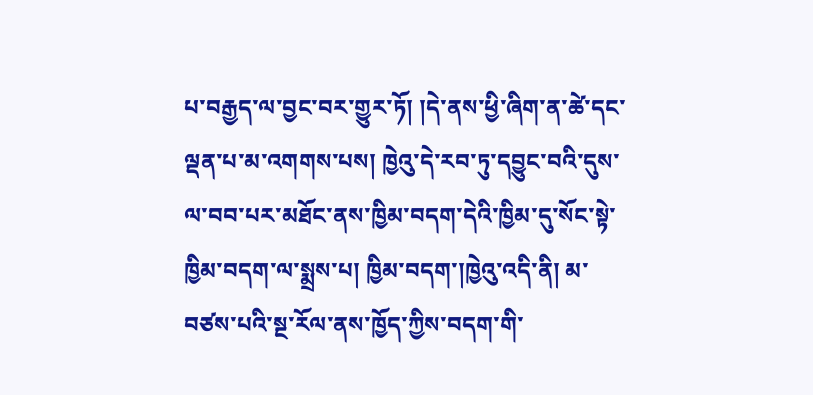པ་བརྒྱད་ལ་བྱང་བར་གྱུར་ཏོ། །དེ་ནས་ཕྱི་ཞིག་ན་ཚེ་དང་ལྡན་པ་མ་འགགས་པས། ཁྱེའུ་དེ་རབ་ཏུ་དབྱུང་བའི་དུས་ལ་བབ་པར་མཐོང་ནས་ཁྱིམ་བདག་དེའི་ཁྱིམ་དུ་སོང་སྟེ་ཁྱིམ་བདག་ལ་སྨྲས་པ། ཁྱིམ་བདག་།ཁྱེའུ་འདི་ནི། མ་བཙས་པའི་སྔ་རོལ་ནས་ཁྱོད་ཀྱིས་བདག་གི་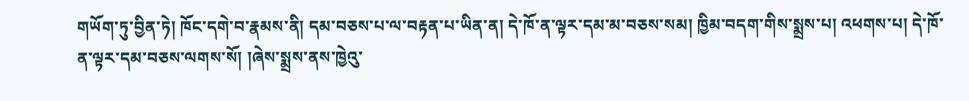གཡོག་ཏུ་བྱིན་ཏེ། ཁོང་དགེ་བ་རྣམས་ནི། དམ་བཅས་པ་ལ་བརྟན་པ་ཡིན་ན། དེ་ཁོ་ན་ལྟར་དམ་མ་བཅས་སམ། ཁྱིམ་བདག་གིས་སྨྲས་པ། འཕགས་པ། དེ་ཁོ་ན་ལྟར་དམ་བཅས་ལགས་སོ། །ཞེས་སྨྲས་ནས་ཁྱེའུ་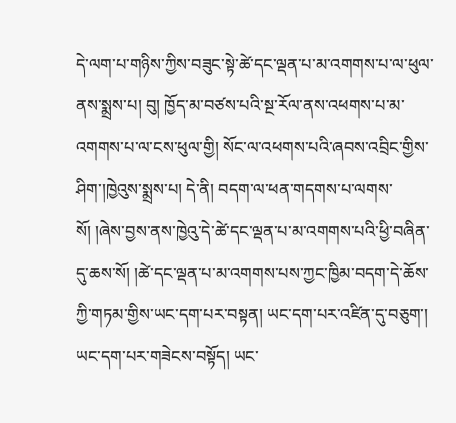དེ་ལག་པ་གཉིས་ཀྱིས་བཟུང་སྟེ་ཚེ་དང་ལྡན་པ་མ་འགགས་པ་ལ་ཕུལ་ནས་སྨྲས་པ། བུ། ཁྱོད་མ་བཙས་པའི་སྔ་རོལ་ནས་འཕགས་པ་མ་འགགས་པ་ལ་ངས་ཕུལ་གྱི། སོང་ལ་འཕགས་པའི་ཞབས་འབྲིང་གྱིས་ཤིག་།ཁྱེའུས་སྨྲས་པ། དེ་ནི། བདག་ལ་ཕན་གདགས་པ་ལགས་སོ། །ཞེས་བྱས་ནས་ཁྱེའུ་དེ་ཚེ་དང་ལྡན་པ་མ་འགགས་པའི་ཕྱི་བཞིན་དུ་ཆས་སོ། །ཚེ་དང་ལྡན་པ་མ་འགགས་པས་ཀྱང་ཁྱིམ་བདག་དེ་ཆོས་ཀྱི་གཏམ་གྱིས་ཡང་དག་པར་བསྟན། ཡང་དག་པར་འཛིན་དུ་བཅུག་། ཡང་དག་པར་གཟེངས་བསྟོད། ཡང་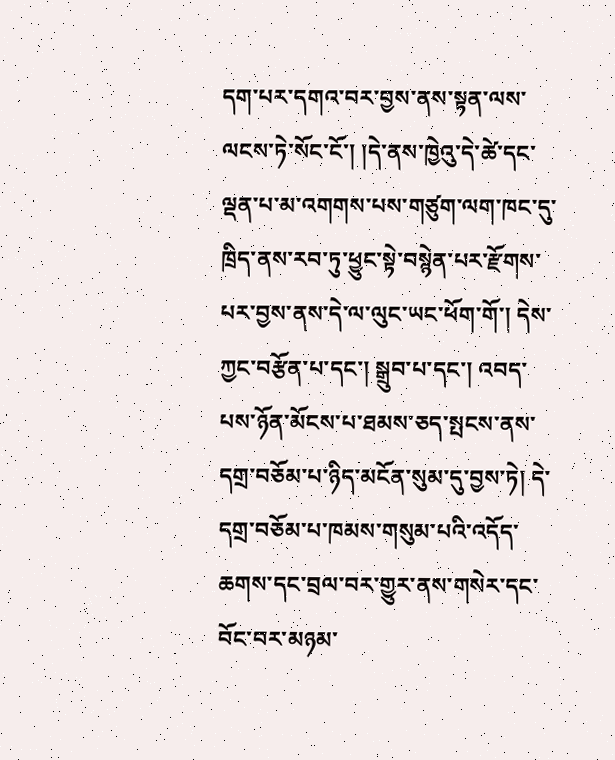དག་པར་དགའ་བར་བྱས་ནས་སྟན་ལས་ལངས་ཏེ་སོང་ངོ་། །དེ་ནས་ཁྱེའུ་དེ་ཚེ་དང་ལྡན་པ་མ་འགགས་པས་གཙུག་ལག་ཁང་དུ་ཁྲིད་ནས་རབ་ཏུ་ཕྱུང་སྟེ་བསྙེན་པར་རྫོགས་པར་བྱས་ནས་དེ་ལ་ལུང་ཡང་ཕོག་གོ་། དེས་ཀྱང་བརྩོན་པ་དང་། སྒྲུབ་པ་དང་། འབད་པས་ཉོན་མོངས་པ་ཐམས་ཅད་སྤངས་ནས་དགྲ་བཅོམ་པ་ཉིད་མངོན་སུམ་དུ་བྱས་ཏེ། དེ་དགྲ་བཅོམ་པ་ཁམས་གསུམ་པའི་འདོད་ཆགས་དང་བྲལ་བར་གྱུར་ནས་གསེར་དང་བོང་བར་མཉམ་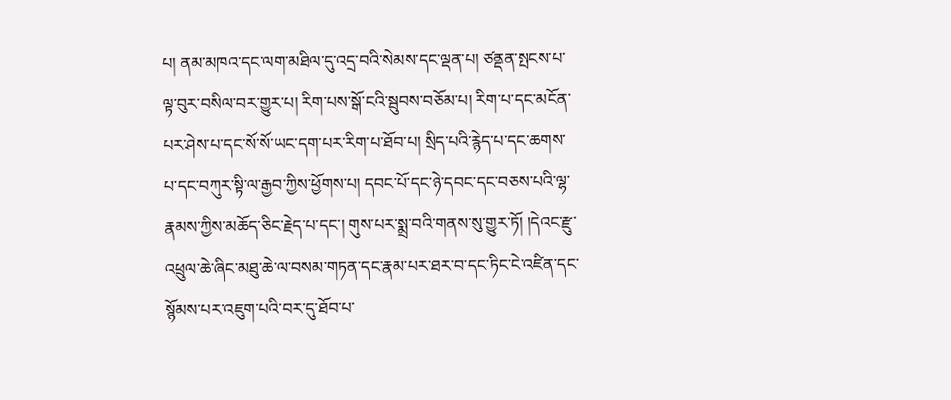པ། ནམ་མཁའ་དང་ལག་མཐིལ་དུ་འདྲ་བའི་སེམས་དང་ལྡན་པ། ཙནྡན་སྤངས་པ་ལྟ་བུར་བསིལ་བར་གྱུར་པ། རིག་པས་སྒོ་ངའི་སྦུབས་བཅོམ་པ། རིག་པ་དང་མངོན་པར་ཤེས་པ་དང་སོ་སོ་ཡང་དག་པར་རིག་པ་ཐོབ་པ། སྲིད་པའི་རྙེད་པ་དང་ཆགས་པ་དང་བཀུར་སྟི་ལ་རྒྱབ་ཀྱིས་ཕྱོགས་པ། དབང་པོ་དང་ཉེ་དབང་དང་བཅས་པའི་ལྷ་རྣམས་ཀྱིས་མཆོད་ཅིང་རྗེད་པ་དང་། གུས་པར་སྨྲ་བའི་གནས་སུ་གྱུར་ཏོ། །དེའང་རྫུ་འཕྲུལ་ཆེ་ཞིང་མཐུ་ཆེ་ལ་བསམ་གཏན་དང་རྣམ་པར་ཐར་བ་དང་ཏིང་ངེ་འཛིན་དང་སྙོམས་པར་འཇུག་པའི་བར་དུ་ཐོབ་པ་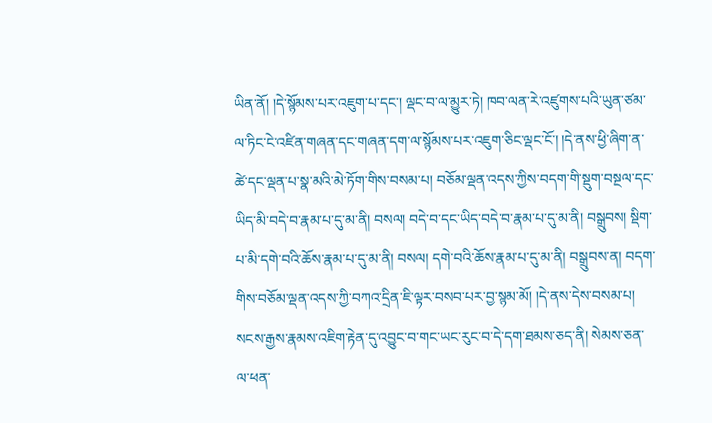ཡིན་ནོ། །དེ་སྙོམས་པར་འཇུག་པ་དང་། ལྡང་བ་ལ་མྱུར་ཏེ། ཁབ་ལན་རེ་འཛུགས་པའི་ཡུན་ཙམ་ལ་ཏིང་ངེ་འཛིན་གཞན་དང་གཞན་དག་ལ་སྙོམས་པར་འཇུག་ཅིང་ལྡང་ངོ་། །དེ་ནས་ཕྱི་ཞིག་ན་ཚེ་དང་ལྡན་པ་སྣ་མའི་མེ་ཏོག་གིས་བསམ་པ། བཅོམ་ལྡན་འདས་ཀྱིས་བདག་གི་སྡུག་བསྔལ་དང་ཡིད་མི་བདེ་བ་རྣམ་པ་དུ་མ་ནི། བསལ། བདེ་བ་དང་ཡིད་བདེ་བ་རྣམ་པ་དུ་མ་ནི། བསྒྲུབས། སྡིག་པ་མི་དགེ་བའི་ཆོས་རྣམ་པ་དུ་མ་ནི། བསལ། དགེ་བའི་ཆོས་རྣམ་པ་དུ་མ་ནི། བསྒྲུབས་ན། བདག་གིས་བཅོམ་ལྡན་འདས་ཀྱི་བཀའ་དྲིན་ཇི་ལྟར་བསབ་པར་བྱ་སྙམ་མོ། །དེ་ནས་དེས་བསམ་པ། སངས་རྒྱས་རྣམས་འཇིག་རྟེན་དུ་འབྱུང་བ་གང་ཡང་རུང་བ་དེ་དག་ཐམས་ཅད་ནི། སེམས་ཅན་ལ་ཕན་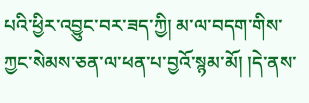པའི་ཕྱིར་འབྱུང་བར་ཟད་ཀྱི། མ་ལ་བདག་གིས་ཀྱང་སེམས་ཅན་ལ་ཕན་པ་བྱའོ་སྙམ་མོ། །དེ་ནས་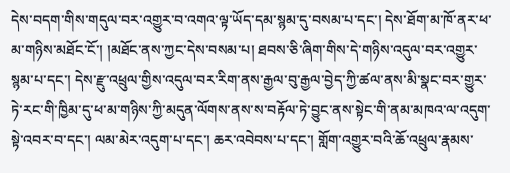དེས་བདག་གིས་གདུལ་བར་འགྱུར་བ་འགའ་ལྟ་ཡོད་དམ་སྙམ་དུ་བསམ་པ་དང་། དེས་ཐོག་མ་ཁོ་ནར་ཕ་མ་གཉིས་མཐོང་ངོ་། །མཐོང་ནས་ཀྱང་དེས་བསམ་པ། ཐབས་ཅི་ཞིག་གིས་དེ་གཉིས་འདུལ་བར་འགྱུར་སྙམ་པ་དང་། དེས་རྫུ་འཕྲུལ་གྱིས་འདུལ་བར་རིག་ནས་རྒྱལ་བུ་རྒྱལ་བྱེད་ཀྱི་ཚལ་ནས་མི་སྣང་བར་གྱུར་ཏེ་རང་གི་ཁྱིམ་དུ་ཕ་མ་གཉིས་ཀྱི་མདུན་ལོགས་ནས་ས་བརྟོལ་ཏེ་བྱུང་ནས་སྟེང་གི་ནམ་མཁའ་ལ་འདུག་སྟེ་འབར་བ་དང་། ལམ་མེར་འདུག་པ་དང་། ཆར་འབེབས་པ་དང་། གློག་འགྱུར་བའི་ཆོ་འཕྲུལ་རྣམས་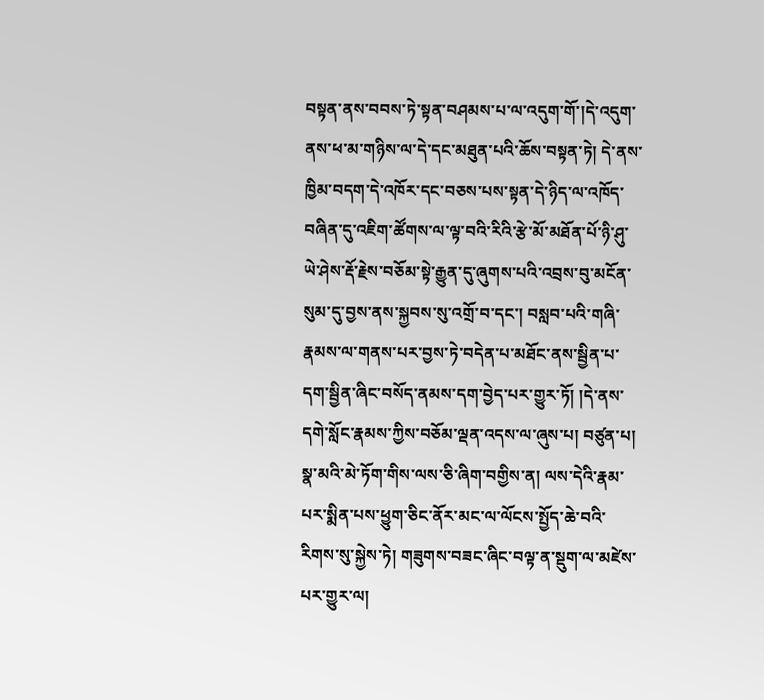བསྟན་ནས་བབས་ཏེ་སྟན་བཤམས་པ་ལ་འདུག་གོ་།དེ་འདུག་ནས་ཕ་མ་གཉིས་ལ་དེ་དང་མཐུན་པའི་ཆོས་བསྟན་ཏེ། དེ་ནས་ཁྱིམ་བདག་དེ་འཁོར་དང་བཅས་པས་སྟན་དེ་ཉིད་ལ་འཁོད་བཞིན་དུ་འཇིག་ཚོགས་ལ་ལྟ་བའི་རིའི་རྩེ་མོ་མཐོན་པོ་ཉི་ཤུ་ཡེ་ཤེས་རྡོ་རྗེས་བཅོམ་སྟེ་རྒྱུན་དུ་ཞུགས་པའི་འབྲས་བུ་མངོན་སུམ་དུ་བྱས་ནས་སྐྱབས་སུ་འགྲོ་བ་དང་། བསླབ་པའི་གཞི་རྣམས་ལ་གནས་པར་བྱས་ཏེ་བདེན་པ་མཐོང་ནས་སྦྱིན་པ་དག་སྦྱིན་ཞིང་བསོད་ནམས་དག་བྱེད་པར་གྱུར་ཏོ། །དེ་ནས་དགེ་སློང་རྣམས་ཀྱིས་བཅོམ་ལྡན་འདས་ལ་ཞུས་པ། བཙུན་པ། སྣ་མའི་མེ་ཏོག་གིས་ལས་ཅི་ཞིག་བགྱིས་ན། ལས་དེའི་རྣམ་པར་སྨིན་པས་ཕྱུག་ཅིང་ནོར་མང་ལ་ལོངས་སྤྱོད་ཆེ་བའི་རིགས་སུ་སྐྱེས་ཏེ། གཟུགས་བཟང་ཞིང་བལྟ་ན་སྡུག་ལ་མཛེས་པར་གྱུར་ལ།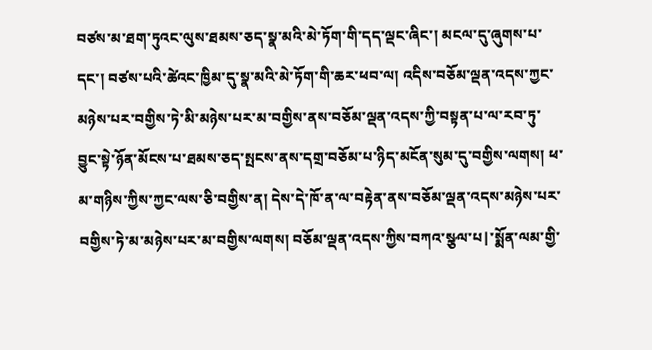བཙས་མ་ཐག་ཏུའང་ལུས་ཐམས་ཅད་སྣ་མའི་མེ་ཏོག་གི་དད་ལྡང་ཞིང་། མངལ་དུ་ཞུགས་པ་དང་། བཙས་པའི་ཚེའང་ཁྱིམ་དུ་སྣ་མའི་མེ་ཏོག་གི་ཆར་ཕབ་ལ། འདིས་བཅོམ་ལྡན་འདས་ཀྱང་མཉེས་པར་བགྱིས་ཏེ་མི་མཉེས་པར་མ་བགྱིས་ནས་བཅོམ་ལྡན་འདས་ཀྱི་བསྟན་པ་ལ་རབ་ཏུ་བྱུང་སྟེ་ཉོན་མོངས་པ་ཐམས་ཅད་སྤངས་ནས་དགྲ་བཅོམ་པ་ཉིད་མངོན་སུམ་དུ་བགྱིས་ལགས། ཕ་མ་གཉིས་ཀྱིས་ཀྱང་ལས་ཅི་བགྱིས་ན། དེས་དེ་ཁོ་ན་ལ་བརྟེན་ནས་བཅོམ་ལྡན་འདས་མཉེས་པར་བགྱིས་ཏེ་མ་མཉེས་པར་མ་བགྱིས་ལགས། བཅོམ་ལྡན་འདས་ཀྱིས་བཀའ་སྩལ་པ|་སྨོན་ལམ་གྱི་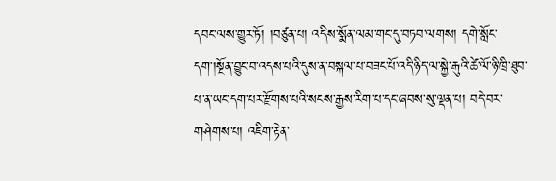དབང་ལས་གྱུར་ཏོ། །བཙུན་པ། འདིས་སྨོན་ལམ་གང་དུ་བཏབ་ལགས། དགེ་སློང་དག་།སྔོན་བྱུང་བ་འདས་པའི་དུས་ན་བསྐལ་པ་བཟང་པོ་འདི་ཉིད་ལ་སྐྱེ་རྒུའི་ཚེ་ལོ་ཉི་ཁྲི་ཐུབ་པ་ན་ཡང་དག་པར་རྫོགས་པའི་སངས་རྒྱས་རིག་པ་དང་ཞབས་སུ་ལྡན་པ། བདེ་བར་གཤེགས་པ། འཇིག་རྟེན་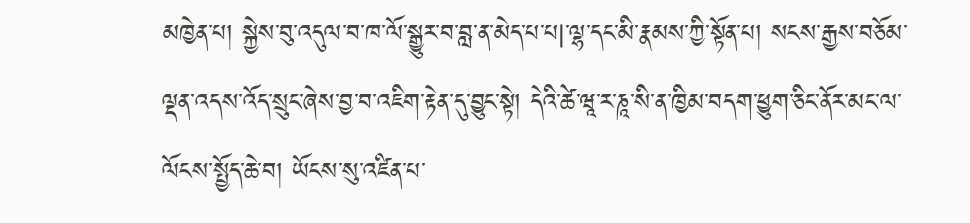མཁྱེན་པ། སྐྱེས་བུ་འདུལ་བ་ཁ་ལོ་སྒྱུར་བ་བླ་ན་མེད་པ་པ|་ལྷ་དང་མི་རྣམས་ཀྱི་སྟོན་པ། སངས་རྒྱས་བཅོམ་ལྡན་འདས་འོད་སྲུང་ཞེས་བྱ་བ་འཇིག་རྟེན་དུ་བྱུང་སྟེ། དེའི་ཚེ་ཝཱ་ར་ཎཱ་སི་ན་ཁྱིམ་བདག་ཕྱུག་ཅིང་ནོར་མང་ལ་ལོངས་སྤྱོད་ཆེ་བ། ཡོངས་སུ་འཛིན་པ་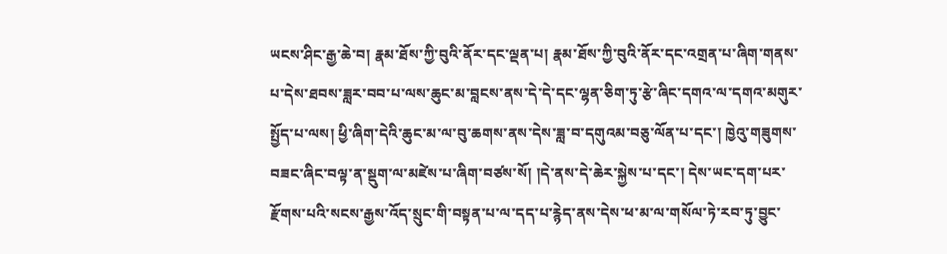ཡངས་ཤིང་རྒྱ་ཆེ་བ། རྣམ་ཐོས་ཀྱི་བུའི་ནོར་དང་ལྡན་པ། རྣམ་ཐོས་ཀྱི་བུའི་ནོར་དང་འགྲན་པ་ཞིག་གནས་པ་དེས་ཐབས་ཟླར་བབ་པ་ལས་ཆུང་མ་བླངས་ནས་དེ་དེ་དང་ལྷན་ཅིག་ཏུ་རྩེ་ཞིང་དགའ་ལ་དགའ་མགུར་སྤྱོད་པ་ལས། ཕྱི་ཞིག་དེའི་ཆུང་མ་ལ་བུ་ཆགས་ནས་དེས་ཟླ་བ་དགུའམ་བཅུ་ལོན་པ་དང་། ཁྱེའུ་གཟུགས་བཟང་ཞིང་བལྟ་ན་སྡུག་ལ་མཛེས་པ་ཞིག་བཙས་སོ། །དེ་ནས་དེ་ཆེར་སྐྱེས་པ་དང་། དེས་ཡང་དག་པར་རྫོགས་པའི་སངས་རྒྱས་འོད་སྲུང་གི་བསྟན་པ་ལ་དད་པ་རྙེད་ནས་དེས་ཕ་མ་ལ་གསོལ་ཏེ་རབ་ཏུ་བྱུང་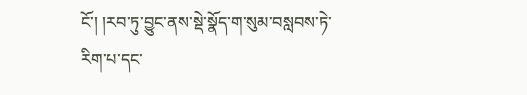ངོ་། །རབ་ཏུ་བྱུང་ནས་སྡེ་སྣོད་ག་སུམ་བསླབས་ཏེ་རིག་པ་དང་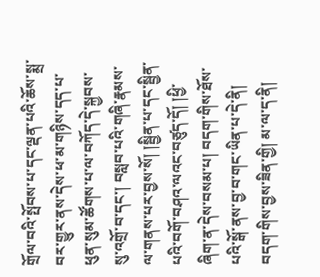གྲོལ་བའི་སྤོབས་པ་དང་ལྡན་པའི་ཆོས་སྨྲ་བར་གྱུར་ནས་དེས་ཕ་མ་གཉིས་དད་པ་ཕུན་སུམ་ཚོགས་པ་ལ་བཀོད་དེ་སྐྱབས་སུ་འགྲོ་བ་དང་། བསླབ་པའི་གཞི་རྣམས་ལ་གནས་པར་བྱས་སོ། །སྦྱིན་པ་དང་སྦྱིན་པའི་བགོ་བཤའ་ལའང་བཙུད་དོ། །ཕྱི་ཞིག་ན་དེས་བསམ་པ། བདག་གིས་ཐོས་པའི་སྒོ་ནས་བྱ་བ་གང་ཡིན་པ་དེ་ནི། བདག་གིས་བྱས་ཟིན་གྱི། མ་ལ་ད་ནི།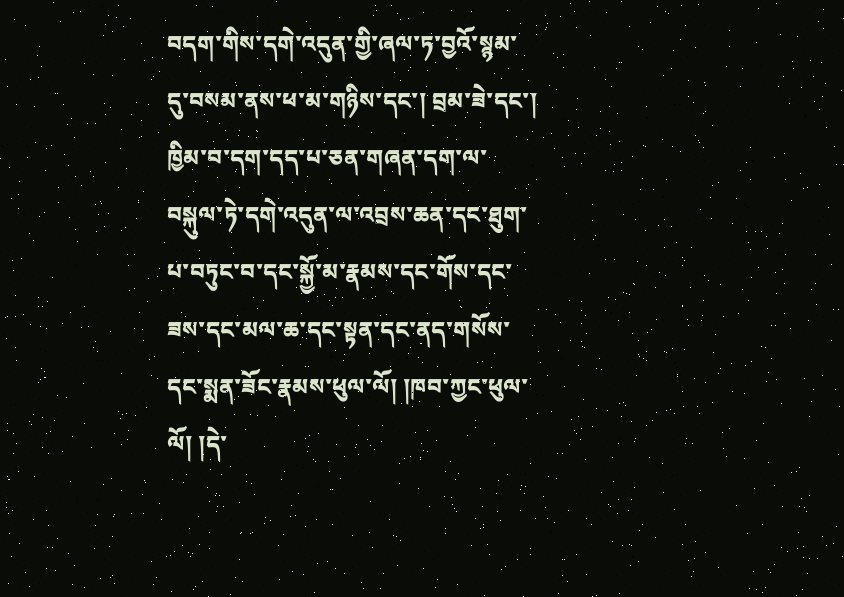བདག་གིས་དགེ་འདུན་གྱི་ཞལ་ཏ་བྱའོ་སྙམ་དུ་བསམ་ནས་ཕ་མ་གཉིས་དང་། བྲམ་ཟེ་དང་། ཁྱིམ་བ་དག་དད་པ་ཅན་གཞན་དག་ལ་བསྐུལ་ཏེ་དགེ་འདུན་ལ་འབྲས་ཆན་དང་ཐུག་པ་བཏུང་བ་དང་སྐྱོ་མ་རྣམས་དང་གོས་དང་ཟས་དང་མལ་ཆ་དང་སྟན་དང་ནད་གསོས་དང་སྨན་ཟོང་རྣམས་ཕུལ་ལོ། །ཁབ་ཀྱང་ཕུལ་ལོ། །དེ་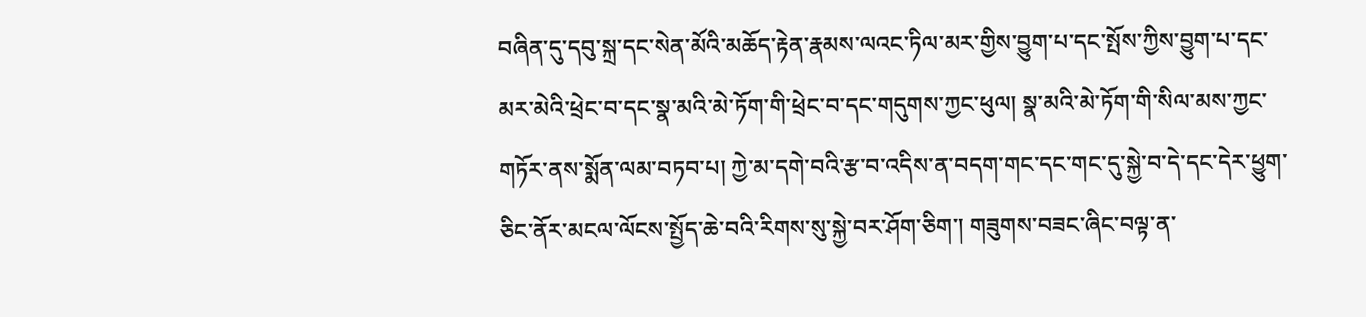བཞིན་དུ་དབུ་སྐྲ་དང་སེན་མོའི་མཆོད་རྟེན་རྣམས་ལའང་ཏིལ་མར་གྱིས་བྱུག་པ་དང་སྤོས་ཀྱིས་བྱུག་པ་དང་མར་མེའི་ཕྲེང་བ་དང་སྣ་མའི་མེ་ཏོག་གི་ཕྲེང་བ་དང་གདུགས་ཀྱང་ཕུལ། སྣ་མའི་མེ་ཏོག་གི་སིལ་མས་ཀྱང་གཏོར་ནས་སྨོན་ལམ་བཏབ་པ། ཀྱེ་མ་དགེ་བའི་རྩ་བ་འདིས་ན་བདག་གང་དང་གང་དུ་སྐྱེ་བ་དེ་དང་དེར་ཕྱུག་ཅིང་ནོར་མངལ་ལོངས་སྤྱོད་ཆེ་བའི་རིགས་སུ་སྐྱེ་བར་ཤོག་ཅིག་། གཟུགས་བཟང་ཞིང་བལྟ་ན་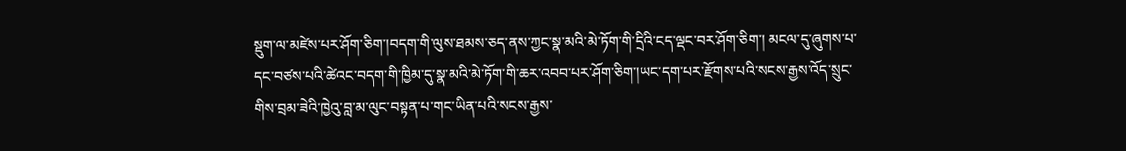སྡུག་ལ་མཛེས་པར་ཤོག་ཅིག་།བདག་གི་ལུས་ཐམས་ཅད་ནས་ཀྱང་སྣ་མའི་མེ་ཏོག་གི་དྲིའི་ངད་ལྡང་བར་ཤོག་ཅིག་། མངལ་དུ་ཞུགས་པ་དང་བཙས་པའི་ཚེའང་བདག་གི་ཁྱིམ་དུ་སྣ་མའི་མེ་ཏོག་གི་ཆར་འབབ་པར་ཤོག་ཅིག་།ཡང་དག་པར་རྫོགས་པའི་སངས་རྒྱས་འོད་སྲུང་གིས་བྲམ་ཟེའི་ཁྱེའུ་བླ་མ་ལུང་བསྟན་པ་གང་ཡིན་པའི་སངས་རྒྱས་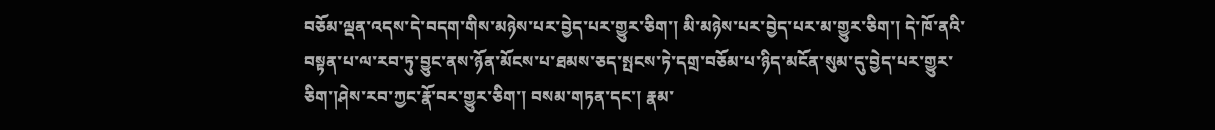བཅོམ་ལྡན་འདས་དེ་བདག་གིས་མཉེས་པར་བྱེད་པར་གྱུར་ཅིག་། མི་མཉེས་པར་བྱེད་པར་མ་གྱུར་ཅིག་། དེ་ཁོ་ནའི་བསྟན་པ་ལ་རབ་ཏུ་བྱུང་ནས་ཉོན་མོངས་པ་ཐམས་ཅད་སྤངས་ཏེ་དགྲ་བཅོམ་པ་ཉིད་མངོན་སུམ་དུ་བྱེད་པར་གྱུར་ཅིག་།ཤེས་རབ་ཀྱང་རྣོ་བར་གྱུར་ཅིག་། བསམ་གཏན་དང་། རྣམ་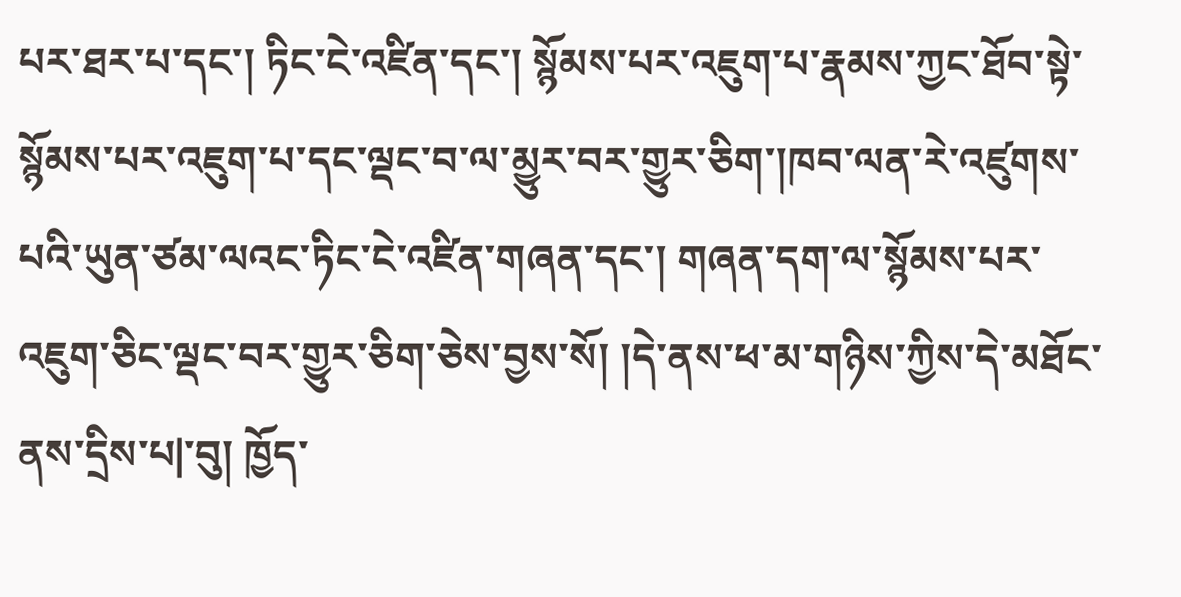པར་ཐར་པ་དང་། ཏིང་ངེ་འཛིན་དང་། སྙོམས་པར་འཇུག་པ་རྣམས་ཀྱང་ཐོབ་སྟེ་སྙོམས་པར་འཇུག་པ་དང་ལྡང་བ་ལ་མྱུར་བར་གྱུར་ཅིག་།ཁབ་ལན་རེ་འཛུགས་པའི་ཡུན་ཙམ་ལའང་ཏིང་ངེ་འཛིན་གཞན་དང་། གཞན་དག་ལ་སྙོམས་པར་འཇུག་ཅིང་ལྡང་བར་གྱུར་ཅིག་ཅེས་བྱས་སོ། །དེ་ནས་ཕ་མ་གཉིས་ཀྱིས་དེ་མཐོང་ནས་དྲིས་པ|་བུ། ཁྱོད་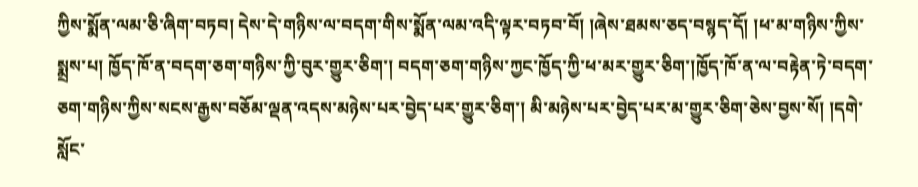ཀྱིས་སྨོན་ལམ་ཅི་ཞིག་བཏབ། དེས་དེ་གཉིས་ལ་བདག་གིས་སྨོན་ལམ་འདི་ལྟར་བཏབ་བོ། །ཞེས་ཐམས་ཅད་བསྙད་དོ། །ཕ་མ་གཉིས་ཀྱིས་སྨྲས་པ། ཁྱོད་ཁོ་ན་བདག་ཅག་གཉིས་ཀྱི་བུར་གྱུར་ཅིག་། བདག་ཅག་གཉིས་ཀྱང་ཁྱོད་ཀྱི་ཕ་མར་གྱུར་ཅིག་།ཁྱོད་ཁོ་ན་ལ་བརྟེན་ཏེ་བདག་ཅག་གཉིས་ཀྱིས་སངས་རྒྱས་བཅོམ་ལྡན་འདས་མཉེས་པར་བྱེད་པར་གྱུར་ཅིག་། མི་མཉེས་པར་བྱེད་པར་མ་གྱུར་ཅིག་ཅེས་བྱས་སོ། །དགེ་སློང་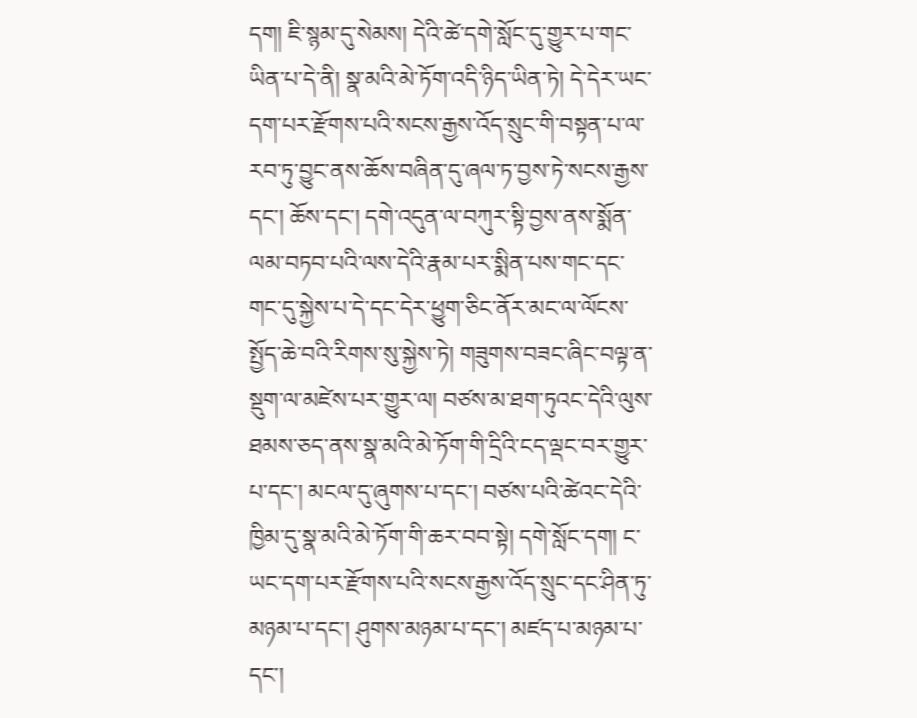དག། ཇི་སྙམ་དུ་སེམས། དེའི་ཚེ་དགེ་སློང་དུ་གྱུར་པ་གང་ཡིན་པ་དེ་ནི། སྣ་མའི་མེ་ཏོག་འདི་ཉིད་ཡིན་ཏེ། དེ་དེར་ཡང་དག་པར་རྫོགས་པའི་སངས་རྒྱས་འོད་སྲུང་གི་བསྟན་པ་ལ་རབ་ཏུ་བྱུང་ནས་ཆོས་བཞིན་དུ་ཞལ་ཏ་བྱས་ཏེ་སངས་རྒྱས་དང་། ཆོས་དང་། དགེ་འདུན་ལ་བཀུར་སྟི་བྱས་ནས་སྨོན་ལམ་བཏབ་པའི་ལས་དེའི་རྣམ་པར་སྨིན་པས་གང་དང་གང་དུ་སྐྱེས་པ་དེ་དང་དེར་ཕྱུག་ཅིང་ནོར་མང་ལ་ལོངས་སྤྱོད་ཆེ་བའི་རིགས་སུ་སྐྱེས་ཏེ། གཟུགས་བཟང་ཞིང་བལྟ་ན་སྡུག་ལ་མཛེས་པར་གྱུར་ལ། བཙས་མ་ཐག་ཏུའང་དེའི་ལུས་ཐམས་ཅད་ནས་སྣ་མའི་མེ་ཏོག་གི་དྲིའི་ངད་ལྡང་བར་གྱུར་པ་དང་། མངལ་དུ་ཞུགས་པ་དང་། བཙས་པའི་ཚེའང་དེའི་ཁྱིམ་དུ་སྣ་མའི་མེ་ཏོག་གི་ཆར་བབ་སྟེ། དགེ་སློང་དག། ང་ཡང་དག་པར་རྫོགས་པའི་སངས་རྒྱས་འོད་སྲུང་དང་ཤིན་ཏུ་མཉམ་པ་དང་། ཤུགས་མཉམ་པ་དང་། མཛད་པ་མཉམ་པ་དང་།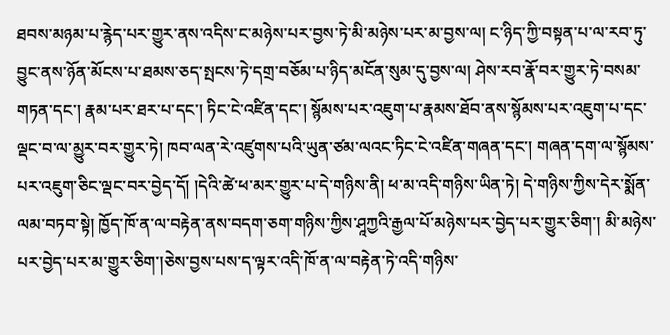ཐབས་མཉམ་པ་རྙེད་པར་གྱུར་ནས་འདིས་ང་མཉེས་པར་བྱས་ཏེ་མི་མཉེས་པར་མ་བྱས་ལ། ང་ཉིད་ཀྱི་བསྟན་པ་ལ་རབ་ཏུ་བྱུང་ནས་ཉོན་མོངས་པ་ཐམས་ཅད་སྤངས་ཏེ་དགྲ་བཅོམ་པ་ཉིད་མངོན་སུམ་དུ་བྱས་ལ། ཤེས་རབ་རྣོ་བར་གྱུར་ཏེ་བསམ་གཏན་དང་། རྣམ་པར་ཐར་པ་དང་། ཏིང་ངེ་འཛིན་དང་། སྙོམས་པར་འཇུག་པ་རྣམས་ཐོབ་ནས་སྙོམས་པར་འཇུག་པ་དང་ལྡང་བ་ལ་མྱུར་བར་གྱུར་ཏེ། ཁབ་ལན་རེ་འཛུགས་པའི་ཡུན་ཙམ་ལའང་ཏིང་ངེ་འཛིན་གཞན་དང་། གཞན་དག་ལ་སྙོམས་པར་འཇུག་ཅིང་ལྡང་བར་བྱེད་དོ། །དེའི་ཚེ་ཕ་མར་གྱུར་པ་དེ་གཉིས་ནི། ཕ་མ་འདི་གཉིས་ཡིན་ཏེ། དེ་གཉིས་ཀྱིས་དེར་སྨོན་ལམ་བཏབ་སྟེ། ཁྱོད་ཁོ་ན་ལ་བརྟེན་ནས་བདག་ཅག་གཉིས་ཀྱིས་ཤཱཀྱའི་རྒྱལ་པོ་མཉེས་པར་བྱེད་པར་གྱུར་ཅིག་། མི་མཉེས་པར་བྱེད་པར་མ་གྱུར་ཅིག་།ཅེས་བྱས་པས་ད་ལྟར་འདི་ཁོ་ན་ལ་བརྟེན་ཏེ་འདི་གཉིས་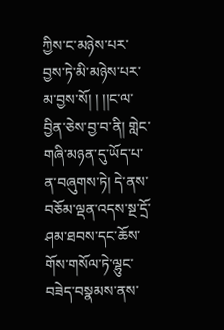ཀྱིས་ང་མཉེས་པར་བྱས་ཏེ་མི་མཉེས་པར་མ་བྱས་སོ། ། །།ང་ལ་བྱིན་ཅེས་བྱ་བ་ནི། གླེང་གཞི་མཉན་དུ་ཡོད་པ་ན་བཞུགས་ཏེ། དེ་ནས་བཅོམ་ལྡན་འདས་སྔ་དྲོ་ཤམ་ཐབས་དང་ཆོས་གོས་གསོལ་ཏེ་ལྷུང་བཟེད་བསྣམས་ནས་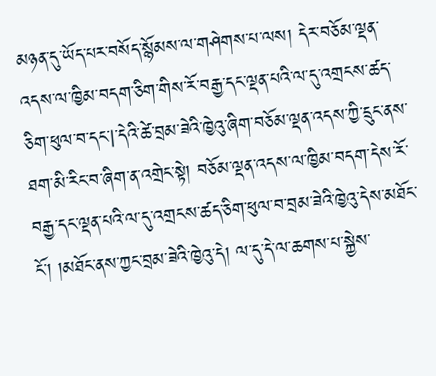མཉན་དུ་ཡོད་པར་བསོད་སྙོམས་ལ་གཤེགས་པ་ལས། དེར་བཅོམ་ལྡན་འདས་ལ་ཁྱིམ་བདག་ཅིག་གིས་རོ་བརྒྱ་དང་ལྡན་པའི་ལ་དུ་འགྲངས་ཚད་ཅིག་ཕུལ་བ་དང་|་དེའི་ཚེ་བྲམ་ཟེའི་ཁྱེའུ་ཞིག་བཅོམ་ལྡན་འདས་ཀྱི་དྲུང་ནས་ཐག་མི་རིང་བ་ཞིག་ན་འགྲེང་སྟེ། བཅོམ་ལྡན་འདས་ལ་ཁྱིམ་བདག་དེས་རོ་བརྒྱ་དང་ལྡན་པའི་ལ་དུ་འགྲངས་ཚད་ཅིག་ཕུལ་བ་བྲམ་ཟེའི་ཁྱེའུ་དེས་མཐོང་ངོ་། །མཐོང་ནས་ཀྱང་བྲམ་ཟེའི་ཁྱེའུ་དེ། ལ་དུ་དེ་ལ་ཆགས་པ་སྐྱེས་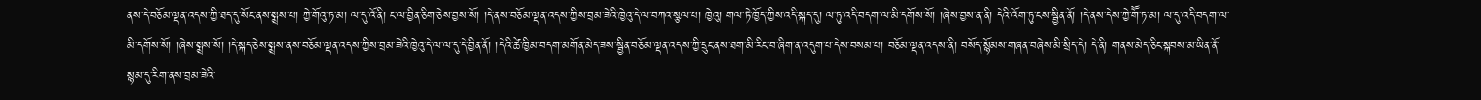ནས་དེ་བཅོམ་ལྡན་འདས་ཀྱི་ཐད་དུ་སོང་ནས་སྨྲས་པ། ཀྱེ་གོའུ་ཏ་མ། ལ་དུ་འོ་ནི། ང་ལ་བྱིན་ཅིག་ཅེས་བྱས་སོ། །དེ་ནས་བཅོམ་ལྡན་འདས་ཀྱིས་བྲམ་ཟེའི་ཁྱེའུ་དེ་ལ་བཀའ་སྩལ་པ། ཁྱེའུ། གལ་ཏེ་ཁྱོད་ཀྱིས་འདི་སྐད་དུ། ལ་ཏུ་འདི་བདག་ལ་མི་དགོས་སོ། །ཞེས་བྱས་ན་ནི། དེའི་འོག་ཏུ་ངས་སྦྱིན་ནོ། །དེ་ནས་དེས་ཀྱེ་གཽ་ཏ་མ། ལ་དུ་འདི་བདག་ལ་མི་དགོས་སོ། །ཞེས་སྨྲས་སོ། །དེ་སྐད་ཅེས་སྨྲས་ནས་བཅོམ་ལྡན་འདས་ཀྱིས་བྲམ་ཟེའི་ཁྱེའུ་དེ་ལ་ལ་དུ་དེ་བྱིན་ནོ། །དེའི་ཚེ་ཁྱིམ་བདག་མགོན་མེད་ཟས་སྦྱིན་བཅོམ་ལྡན་འདས་ཀྱི་དྲུང་ནས་ཐག་མི་རིང་བ་ཞིག་ན་འདུག་པ་དེས་བསམ་པ། བཅོམ་ལྡན་འདས་ནི། བསོད་སྙོམས་གཞན་བཞེས་མི་སྲིད་དེ། དེ་ནི། གནས་མེད་ཅིང་སྐབས་མ་ཡིན་ནོ་སྙམ་དུ་རིག་ནས་བྲམ་ཟེའི་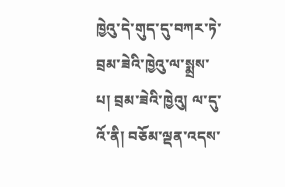ཁྱེའུ་དེ་གུད་དུ་བཀར་ཏེ་བྲམ་ཟེའི་ཁྱེའུ་ལ་སྨྲས་པ། བྲམ་ཟེའི་ཁྱེའུ། ལ་དུ་འོ་ནི། བཅོམ་ལྡན་འདས་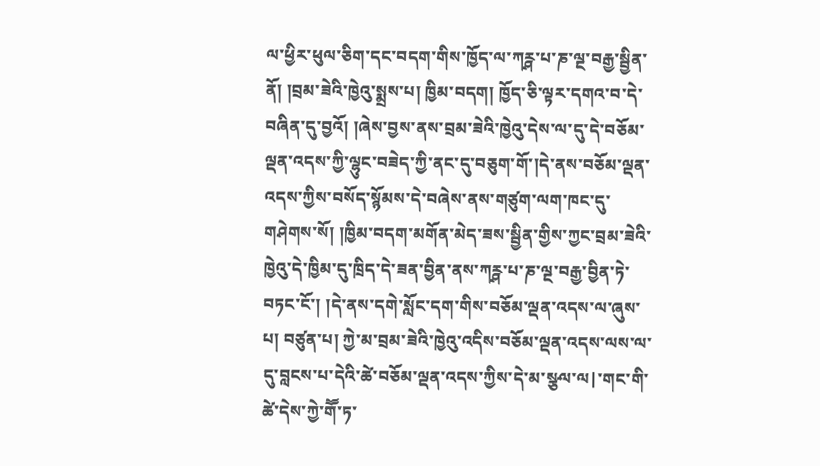ལ་ཕྱིར་ཕུལ་ཅིག་དང་བདག་གིས་ཁྱོད་ལ་ཀཪྴ་པ་ཎ་ལྔ་བརྒྱ་སྦྱིན་ནོ། །བྲམ་ཟེའི་ཁྱེའུ་སྨྲས་པ། ཁྱིམ་བདག། ཁྱོད་ཅི་ལྟར་དགའ་བ་དེ་བཞིན་དུ་བྱའོ། །ཞེས་བྱས་ནས་བྲམ་ཟེའི་ཁྱེའུ་དེས་ལ་དུ་དེ་བཅོམ་ལྡན་འདས་ཀྱི་ལྷུང་བཟེད་ཀྱི་ནང་དུ་བཅུག་གོ་།དེ་ནས་བཅོམ་ལྡན་འདས་ཀྱིས་བསོད་སྙོམས་དེ་བཞེས་ནས་གཙུག་ལག་ཁང་དུ་གཤེགས་སོ། །ཁྱིམ་བདག་མགོན་མེད་ཟས་སྦྱིན་གྱིས་ཀྱང་བྲམ་ཟེའི་ཁྱེའུ་དེ་ཁྱིམ་དུ་ཁྲིད་དེ་ཟན་བྱིན་ནས་ཀཪྴ་པ་ཎ་ལྔ་བརྒྱ་བྱིན་ཏེ་བཏང་ངོ་། །དེ་ནས་དགེ་སློང་དག་གིས་བཅོམ་ལྡན་འདས་ལ་ཞུས་པ། བཙུན་པ། ཀྱེ་མ་བྲམ་ཟེའི་ཁྱེའུ་འདིས་བཅོམ་ལྡན་འདས་ལས་ལ་དུ་བླངས་པ་དེའི་ཚེ་བཅོམ་ལྡན་འདས་ཀྱིས་དེ་མ་སྩལ་ལ|་གང་གི་ཚེ་དེས་ཀྱེ་གཽ་ཏ་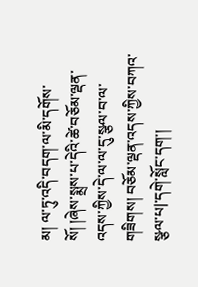མ། ལ་ཏུ་འདི་བདག་ལ་མི་དགོས་སོ། །ཞེས་སྨྲས་པ་དེའི་ཚེ་བཅོམ་ལྡན་འདས་ཀྱིས་དེ་ལ་ལ་དུ་སྩལ་བ་ལ་གཟིགས། བཅོམ་ལྡན་འདས་ཀྱིས་བཀའ་སྩལ་པ|་དགེ་སློང་དག་།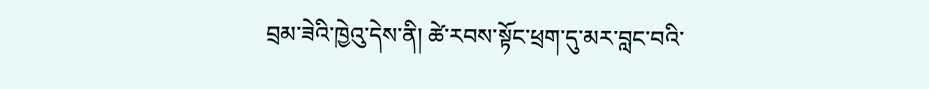བྲམ་ཟེའི་ཁྱེའུ་དེས་ནི། ཚེ་རབས་སྟོང་ཕྲག་དུ་མར་བླང་བའི་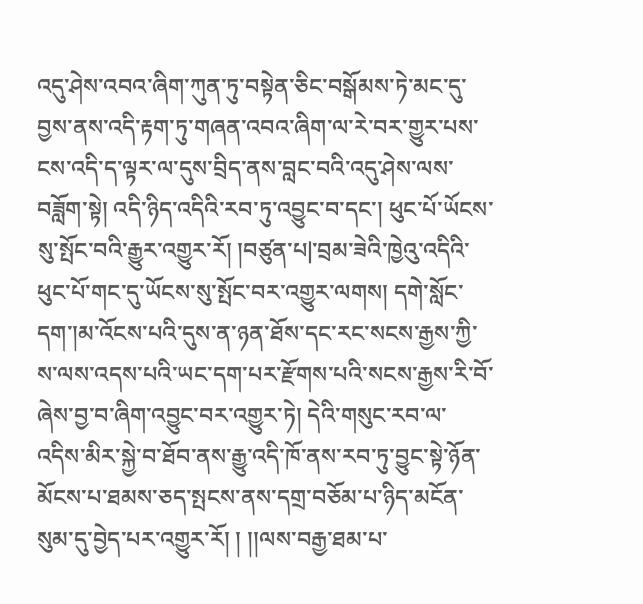འདུ་ཤེས་འབའ་ཞིག་ཀུན་ཏུ་བསྟེན་ཅིང་བསྒོམས་ཏེ་མང་དུ་བྱས་ནས་འདི་རྟག་ཏུ་གཞན་འབའ་ཞིག་ལ་རེ་བར་གྱུར་པས་ངས་འདི་ད་ལྟར་ལ་དུས་བྲིད་ནས་བླང་བའི་འདུ་ཤེས་ལས་བཟློག་སྟེ། འདི་ཉིད་འདིའི་རབ་ཏུ་འབྱུང་བ་དང་། ཕུང་པོ་ཡོངས་སུ་སྤོང་བའི་རྒྱུར་འགྱུར་རོ། །བཙུན་པ|་བྲམ་ཟེའི་ཁྱེའུ་འདིའི་ཕུང་པོ་གང་དུ་ཡོངས་སུ་སྤོང་བར་འགྱུར་ལགས། དགེ་སློང་དག་།མ་འོངས་པའི་དུས་ན་ཉན་ཐོས་དང་རང་སངས་རྒྱས་ཀྱི་ས་ལས་འདས་པའི་ཡང་དག་པར་རྫོགས་པའི་སངས་རྒྱས་རི་བོ་ཞེས་བྱ་བ་ཞིག་འབྱུང་བར་འགྱུར་ཏེ། དེའི་གསུང་རབ་ལ་འདིས་མིར་སྐྱེ་བ་ཐོབ་ནས་རྒྱུ་འདི་ཁོ་ནས་རབ་ཏུ་བྱུང་སྟེ་ཉོན་མོངས་པ་ཐམས་ཅད་སྤངས་ནས་དགྲ་བཅོམ་པ་ཉིད་མངོན་སུམ་དུ་བྱེད་པར་འགྱུར་རོ། ། །།ལས་བརྒྱ་ཐམ་པ་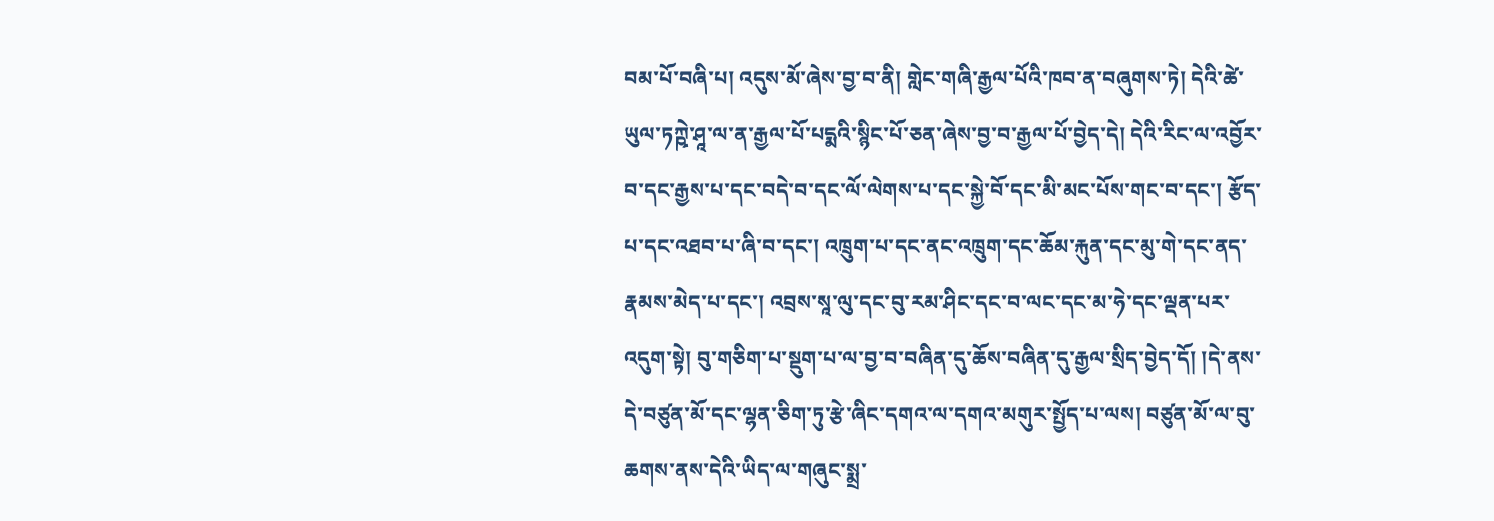བམ་པོ་བཞི་པ། འདུས་མོ་ཞེས་བྱ་བ་ནི། གླེང་གཞི་རྒྱལ་པོའི་ཁབ་ན་བཞུགས་ཏེ། དེའི་ཚེ་ཡུལ་ཏཀྵེ་ཤཱ་ལ་ན་རྒྱལ་པོ་པདྨའི་སྙིང་པོ་ཅན་ཞེས་བྱ་བ་རྒྱལ་པོ་བྱེད་དེ། དེའི་རིང་ལ་འབྱོར་བ་དང་རྒྱས་པ་དང་བདེ་བ་དང་ལོ་ལེགས་པ་དང་སྐྱེ་བོ་དང་མི་མང་པོས་གང་བ་དང་། རྩོད་པ་དང་འཐབ་པ་ཞི་བ་དང་། འཁྲུག་པ་དང་ནང་འཁྲུག་དང་ཆོམ་རྐུན་དང་མུ་གེ་དང་ནད་རྣམས་མེད་པ་དང་། འབྲས་སཱ་ལུ་དང་བུ་རམ་ཤིང་དང་བ་ལང་དང་མ་ཧེ་དང་ལྡན་པར་འདུག་སྟེ། བུ་གཅིག་པ་སྡུག་པ་ལ་བྱ་བ་བཞིན་དུ་ཆོས་བཞིན་དུ་རྒྱལ་སྲིད་བྱེད་དོ། །དེ་ནས་དེ་བཙུན་མོ་དང་ལྷན་ཅིག་ཏུ་རྩེ་ཞིང་དགའ་ལ་དགའ་མགུར་སྤྱོད་པ་ལས། བཙུན་མོ་ལ་བུ་ཆགས་ནས་དེའི་ཡིད་ལ་གཞུང་སྨྲ་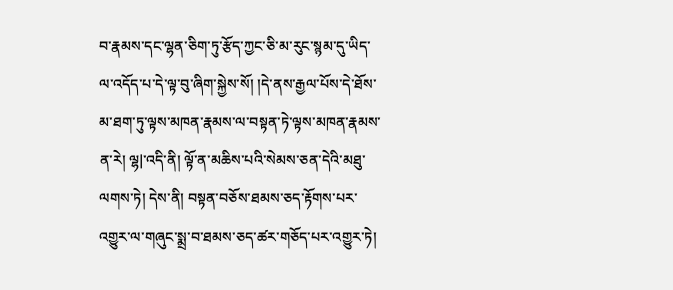བ་རྣམས་དང་ལྷན་ཅིག་ཏུ་རྩོད་ཀྱང་ཅི་མ་རུང་སྙམ་དུ་ཡིད་ལ་འདོད་པ་དེ་ལྟ་བུ་ཞིག་སྐྱེས་སོ། །དེ་ནས་རྒྱལ་པོས་དེ་ཐོས་མ་ཐག་ཏུ་ལྟས་མཁན་རྣམས་ལ་བསྟན་ཏེ་ལྟས་མཁན་རྣམས་ན་རེ། ལྷ|་འདི་ནི། ལྟོ་ན་མཆིས་པའི་སེམས་ཅན་དེའི་མཐུ་ལགས་ཏེ། དེས་ནི། བསྟན་བཅོས་ཐམས་ཅད་རྟོགས་པར་འགྱུར་ལ་གཞུང་སྨྲ་བ་ཐམས་ཅད་ཚར་གཅོད་པར་འགྱུར་ཏེ།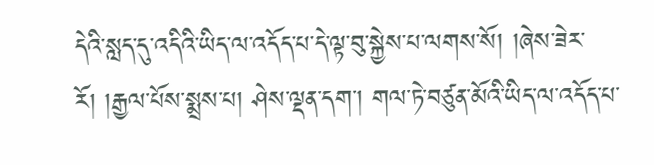དེའི་སླད་དུ་འདིའི་ཡིད་ལ་འདོད་པ་དེ་ལྟ་བུ་སྐྱེས་པ་ལགས་སོ། །ཞེས་ཟེར་རོ། །རྒྱལ་པོས་སྨྲས་པ། ཤེས་ལྡན་དག་། གལ་ཏེ་བཙུན་མོའི་ཡིད་ལ་འདོད་པ་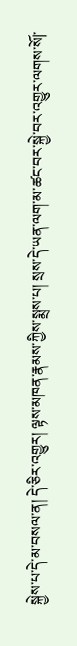སྐྱེས་པ་དེ་མ་བསལ་ན། དེ་ཅིར་འགྱུར། ལྟས་མཁན་རྣམས་ཀྱིས་སྨྲས་པ། སྲས་དེ་ཡན་ལག་མ་ཚང་བར་སྐྱེ་བར་འགྱུར་ལགས་སོ|་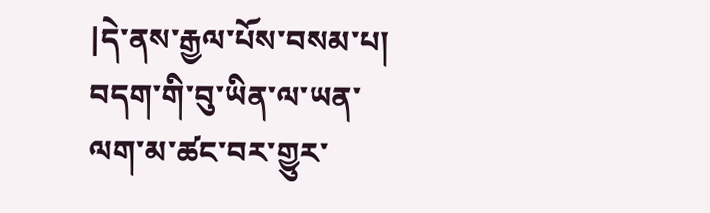|དེ་ནས་རྒྱལ་པོས་བསམ་པ། བདག་གི་བུ་ཡིན་ལ་ཡན་ལག་མ་ཚང་བར་གྱུར་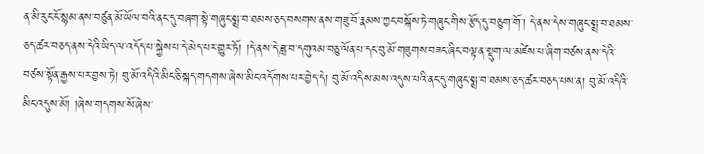ན་མི་རུང་ངོ་སྙམ་ནས་བཙུན་མོ་ཡོལ་བའི་ནང་དུ་བཞག་སྟེ་གཞུང་སྨྲ་བ་ཐམས་ཅད་བསགས་ནས་གཟུ་བོ་རྣམས་ཀྱང་བསྐོས་ཏེ་གཞུང་གིས་རྩོད་དུ་བཅུག་གོ་། དེ་ནས་དེས་གཞུང་སྨྲ་བ་ཐམས་ཅད་ཚར་བཅད་ནས་དེའི་ཡིད་ལ་འདོད་པ་སྐྱེས་པ་དེ་མེད་པར་གྱུར་ཏོ། །དེ་ནས་དེ་ཟླ་བ་དགུའམ་བཅུ་ལོན་པ་དང་བུ་མོ་གཟུགས་བཟང་ཞིང་བལྟ་ན་སྡུག་ལ་མཛེས་པ་ཞིག་བཙས་ནས་དེའི་བཙས་སྟོན་རྒྱས་པར་བྱས་ཏེ། བུ་མོ་འདིའི་མིང་ཅི་སྐད་གདགས་ཞེས་མིང་འདོགས་པར་བྱེད་དེ། བུ་མོ་འདིས་མས་འདུས་པའི་ནང་དུ་གཞུང་སྨྲ་བ་ཐམས་ཅད་ཚར་བཅད་པས་ན། བུ་མོ་འདིའི་མིང་འདུས་མོ། །ཞེས་གདགས་སོ་ཞེས་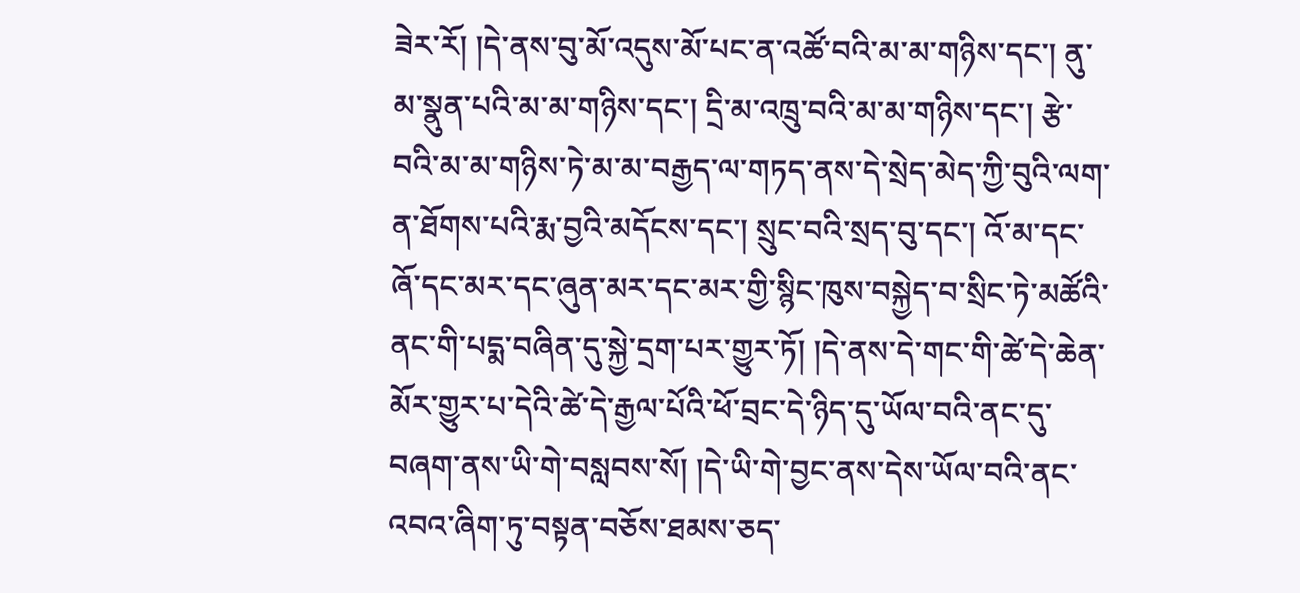ཟེར་རོ། །དེ་ནས་བུ་མོ་འདུས་མོ་པང་ན་འཚོ་བའི་མ་མ་གཉིས་དང་། ནུ་མ་སྣུན་པའི་མ་མ་གཉིས་དང་། དྲི་མ་འཁྲུ་བའི་མ་མ་གཉིས་དང་། རྩེ་བའི་མ་མ་གཉིས་ཏེ་མ་མ་བརྒྱད་ལ་གཏད་ནས་དེ་སྲེད་མེད་ཀྱི་བུའི་ལག་ན་ཐོགས་པའི་རྨ་བྱའི་མདོངས་དང་། སྲུང་བའི་སྲད་བུ་དང་། འོ་མ་དང་ཞོ་དང་མར་དང་ཞུན་མར་དང་མར་གྱི་སྙིང་ཁུས་བསྐྱེད་བ་སྲིང་ཏེ་མཚོའི་ནང་གི་པདྨ་བཞིན་དུ་སྐྱེ་དྲག་པར་གྱུར་ཏོ། །དེ་ནས་དེ་གང་གི་ཚེ་དེ་ཆེན་མོར་གྱུར་པ་དེའི་ཚེ་དེ་རྒྱལ་པོའི་ཕོ་བྲང་དེ་ཉིད་དུ་ཡོལ་བའི་ནང་དུ་བཞག་ནས་ཡི་གེ་བསླབས་སོ། །དེ་ཡི་གེ་བྱང་ནས་དེས་ཡོལ་བའི་ནང་འབའ་ཞིག་ཏུ་བསྟན་བཅོས་ཐམས་ཅད་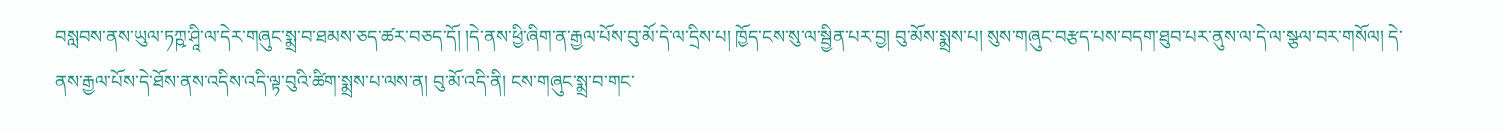བསླབས་ནས་ཡུལ་ཏཀྵ་ཤཱི་ལ་དེར་གཞུང་སྨྲ་བ་ཐམས་ཅད་ཚར་བཅད་དོ། །དེ་ནས་ཕྱི་ཞིག་ན་རྒྱལ་པོས་བུ་མོ་དེ་ལ་དྲིས་པ། ཁྱོད་ངས་སུ་ལ་སྦྱིན་པར་བྱ། བུ་མོས་སྨྲས་པ། སུས་གཞུང་བརྩད་པས་བདག་ཐུབ་པར་ནུས་ལ་དེ་ལ་སྩལ་བར་གསོལ། དེ་ནས་རྒྱལ་པོས་དེ་ཐོས་ནས་འདིས་འདི་ལྟ་བུའི་ཚིག་སྨྲས་པ་ལས་ན། བུ་མོ་འདི་ནི། ངས་གཞུང་སྨྲ་བ་གང་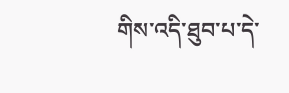གིས་འདི་ཐུབ་པ་དེ་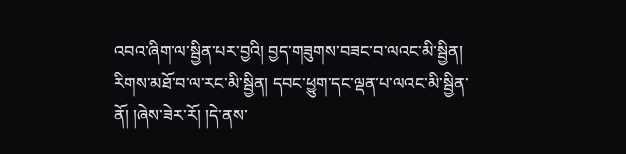འབའ་ཞིག་ལ་སྦྱིན་པར་བྱའི། བྱད་གཟུགས་བཟང་བ་ལའང་མི་སྦྱིན། རིགས་མཐོ་བ་ལ་རང་མི་སྦྱིན། དབང་ཕྱུག་དང་ལྡན་པ་ལའང་མི་སྦྱིན་ནོ། །ཞེས་ཟེར་རོ། །དེ་ནས་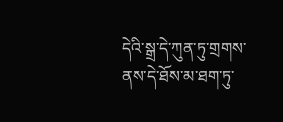དེའི་སྒྲ་དེ་ཀུན་ཏུ་གྲགས་ནས་དེ་ཐོས་མ་ཐག་ཏུ་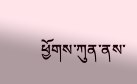ཕྱོགས་ཀུན་ནས་